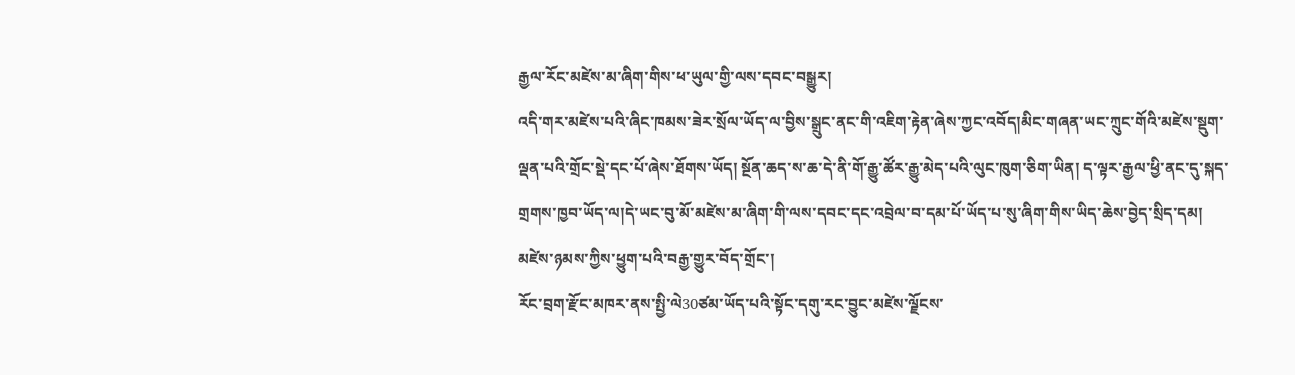རྒྱལ་རོང་མཛེས་མ་ཞིག་གིས་ཕ་ཡུལ་གྱི་ལས་དབང་བསྒྱུར།
འདི་གར་མཛེས་པའི་ཞིང་ཁམས་ཟེར་སྲོལ་ཡོད་ལ་བྱིས་སྒྲུང་ནང་གི་འཇིག་རྟེན་ཞེས་ཀྱང་འབོད།མིང་གཞན་ཡང་ཀྲུང་གོའི་མཛེས་སྡུག་ལྡན་པའི་གྲོང་སྡེ་དང་པོ་ཞེས་ཐོགས་ཡོད། སྔོན་ཆད་ས་ཆ་དེ་ནི་གོ་རྒྱུ་ཚོར་རྒྱུ་མེད་པའི་ལུང་ཁུག་ཅིག་ཡིན། ད་ལྟར་རྒྱལ་ཕྱི་ནང་དུ་སྐད་གྲགས་ཁྱབ་ཡོད་ལ།དེ་ཡང་བུ་མོ་མཛེས་མ་ཞིག་གི་ལས་དབང་དང་འབྲེལ་བ་དམ་པོ་ཡོད་པ་སུ་ཞིག་གིས་ཡིད་ཆེས་བྱེད་སྲིད་དམ།
མཛེས་ཉམས་ཀྱིས་ཕྱུག་པའི་བརྒྱ་གྱུར་བོད་གྲོང་།
རོང་བྲག་རྫོང་མཁར་ནས་སྤྱི་ལེ30ཙམ་ཡོད་པའི་སྟོང་དགུ་རང་བྱུང་མཛེས་ལྗོངས་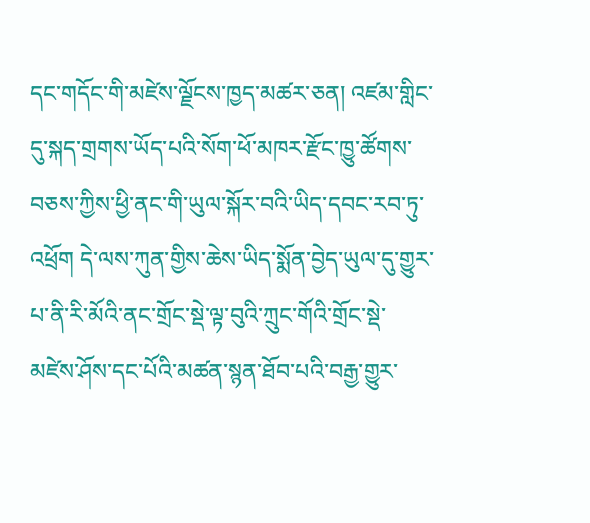དང་གདོང་གི་མཛེས་ལྗོངས་ཁྱད་མཚར་ཅན། འཛམ་གླིང་དུ་སྐད་གྲགས་ཡོད་པའི་སོག་ཕོ་མཁར་རྫོང་ཁྱུ་ཚོགས་བཅས་ཀྱིས་ཕྱི་ནང་གི་ཡུལ་སྐོར་བའི་ཡིད་དབང་རབ་ཏུ་འཕྲོག དེ་ལས་ཀུན་གྱིས་ཆེས་ཡིད་སྨོན་བྱེད་ཡུལ་དུ་གྱུར་པ་ནི་རི་མོའི་ནང་གྲོང་སྡེ་ལྟ་བུའི་ཀྲུང་གོའི་གྲོང་སྡེ་མཛེས་ཤོས་དང་པོའི་མཚན་སྙན་ཐོབ་པའི་བརྒྱ་གྱུར་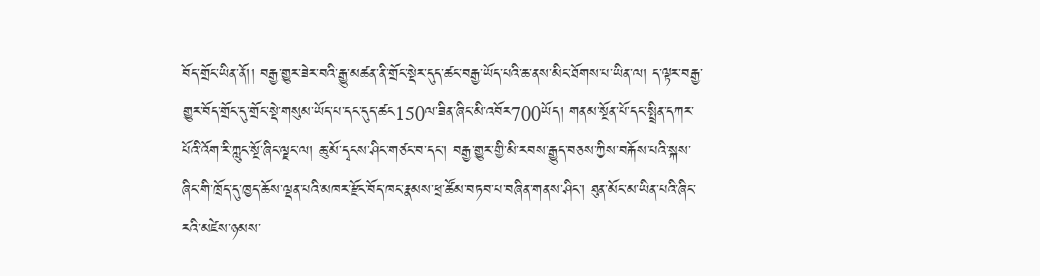བོད་གྲོང་ཡིན་ནོ།། བརྒྱ་གྱུར་ཟེར་བའི་རྒྱུ་མཚན་ནི་གྲོང་སྡེར་དུད་ཚང་བརྒྱ་ཡོད་པའི་ཆ་ནས་མིང་ཐོགས་པ་ཡིན་ལ། ད་ལྟར་བརྒྱ་གྱུར་བོད་གྲོང་དུ་གྲོང་སྡེ་གསུམ་ཡོད་པ་དང་དུད་ཚང150ལ་ཟིན་ཞིང་མི་འབོར700ཡོད། གནམ་སྔོན་པོ་དང་སྤྲིན་དཀར་པོའི་འོག་རི་ཀླུང་སྔོ་ཞིང་ལྗང་ལ། ཆུ་མོ་དྭངས་ཤིང་གཙང་བ་དང་། བརྒྱ་གྱུར་གྱི་མི་རབས་རྒྱུད་བཅས་ཀྱིས་བརྐོས་པའི་སྐས་ཞིང་གི་ཁྲོད་དུ་ཁྱད་ཆོས་ལྡན་པའི་མཁར་རྫོང་བོད་ཁང་རྣམས་ཕྲ་ཚོམ་བཏབ་པ་བཞིན་གནས་ཤིང་། ཐུན་མོང་མ་ཡིན་པའི་ཞིང་རའི་མཛེས་ཉམས་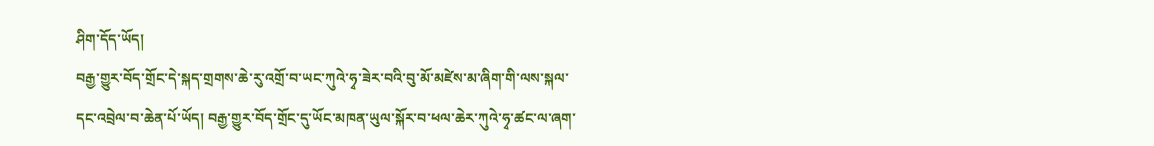ཤིག་དོད་ཡོད།
བརྒྱ་གྱུར་བོད་གྲོང་དེ་སྐད་གྲགས་ཆེ་རུ་འགྲོ་བ་ཡང་ཀུའེ་ཧྭ་ཟེར་བའི་བུ་མོ་མཛེས་མ་ཞིག་གི་ལས་སྐལ་དང་འབྲེལ་བ་ཆེན་པོ་ཡོད། བརྒྱ་གྱུར་བོད་གྲོང་དུ་ཡོང་མཁན་ཡུལ་སྐོར་བ་ཕལ་ཆེར་ཀུའེ་ཧྭ་ཚང་ལ་ཞག་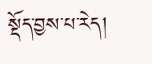སྡོད་བྱས་པ་རེད།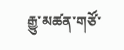རྒྱུ་མཚན་གཙོ་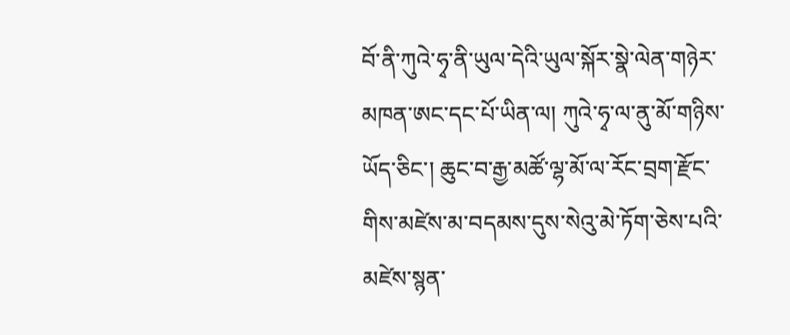བོ་ནི་ཀུའེ་ཧྭ་ནི་ཡུལ་དེའི་ཡུལ་སྐོར་སྣེ་ལེན་གཉེར་མཁན་ཨང་དང་པོ་ཡིན་ལ། ཀུའེ་ཧྭ་ལ་ནུ་མོ་གཉིས་ཡོད་ཅིང་། ཆུང་བ་རྒྱ་མཚོ་ལྷ་མོ་ལ་རོང་བྲག་རྫོང་གིས་མཛེས་མ་བདམས་དུས་སེའུ་མེ་ཏོག་ཅེས་པའི་མཛེས་སྙན་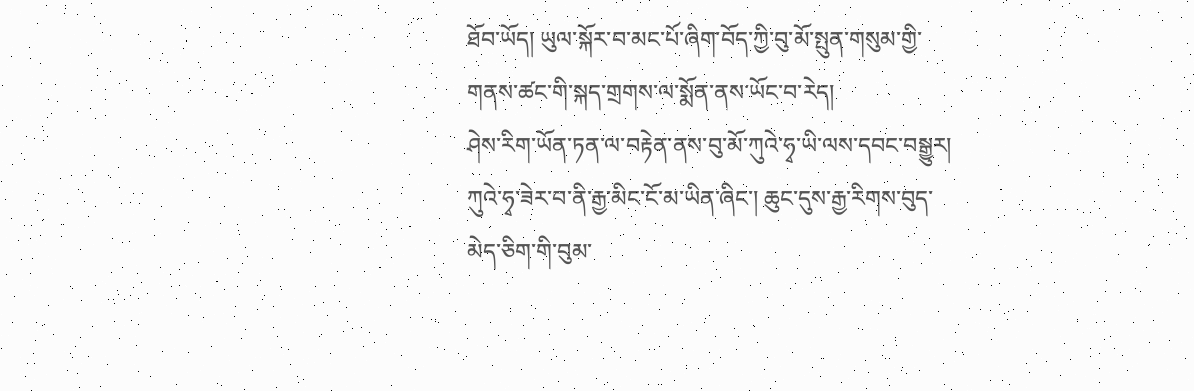ཐོབ་ཡོད། ཡུལ་སྐོར་བ་མང་པོ་ཞིག་བོད་ཀྱི་བུ་མོ་སྤུན་གསུམ་གྱི་གནས་ཚང་གི་སྐད་གྲགས་ལ་སྨོན་ནས་ཡོང་བ་རེད།
ཤེས་རིག་ཡོན་ཏན་ལ་བརྟེན་ནས་བུ་མོ་ཀུའེ་ཧྭ་ཡི་ལས་དབང་བསྒྱུར།
ཀུའེ་ཧྭ་ཟེར་བ་ནི་རྒྱ་མིང་ངོ་མ་ཡིན་ཞིང་། ཆུང་དུས་རྒྱ་རིགས་བུད་མེད་ཅིག་གི་བུམ་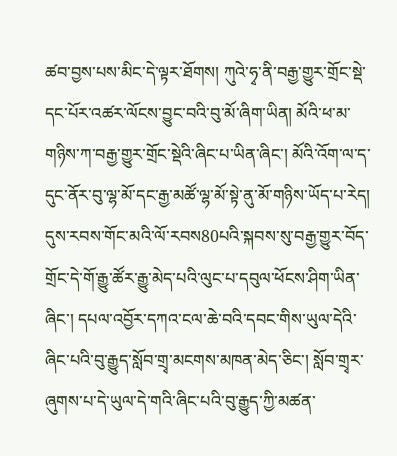ཚབ་བྱས་པས་མིང་དེ་ལྟར་ཐོགས། ཀུའེ་ཧྭ་ནི་བརྒྱ་གྱུར་གྲོང་སྡེ་དང་པོར་འཚར་ལོངས་བྱུང་བའི་བུ་མོ་ཞིག་ཡིན། མོའི་ཕ་མ་གཉིས་ཀ་བརྒྱ་གྱུར་གྲོང་སྡེའི་ཞིང་པ་ཡིན་ཞིང་། མོའི་འོག་ལ་ད་དུང་ནོར་བུ་ལྷ་མོ་དང་རྒྱ་མཚོ་ལྷ་མོ་སྟེ་ནུ་མོ་གཉིས་ཡོད་པ་རེད།
དུས་རབས་གོང་མའི་ལོ་རབས80པའི་སྐབས་སུ་བརྒྱ་གྱུར་བོད་གྲོང་དེ་གོ་རྒྱུ་ཚོར་རྒྱུ་མེད་པའི་ལུང་པ་དབུལ་ཕོངས་ཤིག་ཡིན་ཞིང་། དཔལ་འབྱོར་དཀའ་ངལ་ཆེ་བའི་དབང་གིས་ཡུལ་དེའི་ཞིང་པའི་བུ་རྒྱུད་སློབ་གྲྭ་མངགས་མཁན་མེད་ཅིང་། སློབ་གྲྭར་ཞུགས་པ་དེ་ཡུལ་དེ་གའི་ཞིང་པའི་བུ་རྒྱུད་ཀྱི་མཚན་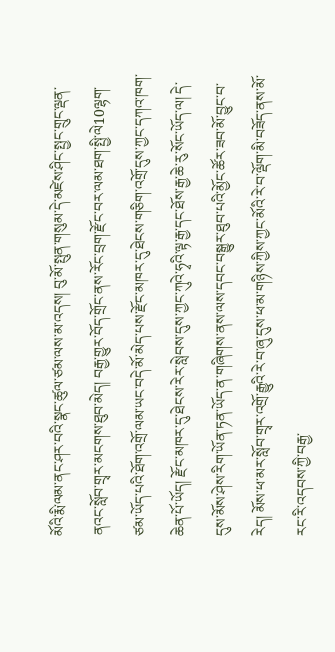མོའི་རྨི་ལམ་ནང་ཤར་བའི་སྣང་ཚུལ་ཙམ་ལས་མ་འདས། བུ་མོ་སྤུན་གསུམ་དེ་མཛེས་ཤིང་སྤྱང་གྲུང་ལྡན་ནའང་སློབ་གྲྭར་མངགས་ཐུབ་མེད། བརྒྱ་གྱུར་བོད་གྲོང་ནས་རོང་བྲག་རྫོང་བར་ལམ་ཐག་སྤྱི་ལེ10ལྷག་ཙམ་ཡོད་པའི་ཐོག་འགྲོ་ལམ་ཡང་བདེ་མོ་མེད་པས་རྫོང་མཁར་དུ་ཐེངས་གཅིག་འགྲོ་དུས་ཀྱང་དཀའ་ཁག་ཆེན་པོ་ཡོད། རྫོང་མཁར་དུ་ཐེངས་རེར་སླེབས་དུས་ཀྱང་ཀུའེ་ཧྭའི་ལྟ་རྒྱ་དང་ཐོས་རྒྱ་ཆེ་རུ་སོང་ཡོད་ལ། དེ་དུས་མོས་ཤེས་རིག་ཡོན་ཏན་ཡོད་ན་གཞིགས་ནས་ལས་དབང་བསྒྱུར་ཐུབ་པའི་མྱོང་ཚོར་ཟབ་མོ་བྱུང་བ་རེད། མོས་ཕ་མར་སློབ་གྲྭར་འགྲོ་རྒྱུའི་རེ་བ་ཞུ་དུས་ཕ་མ་གཉིས་ཀྱིས་ཀྱང་མོའི་རེ་བ་ལྡོག་མི་བཟོད་ནས་མོ་རང་རི་འདབས་ཀྱི་བརྒྱ་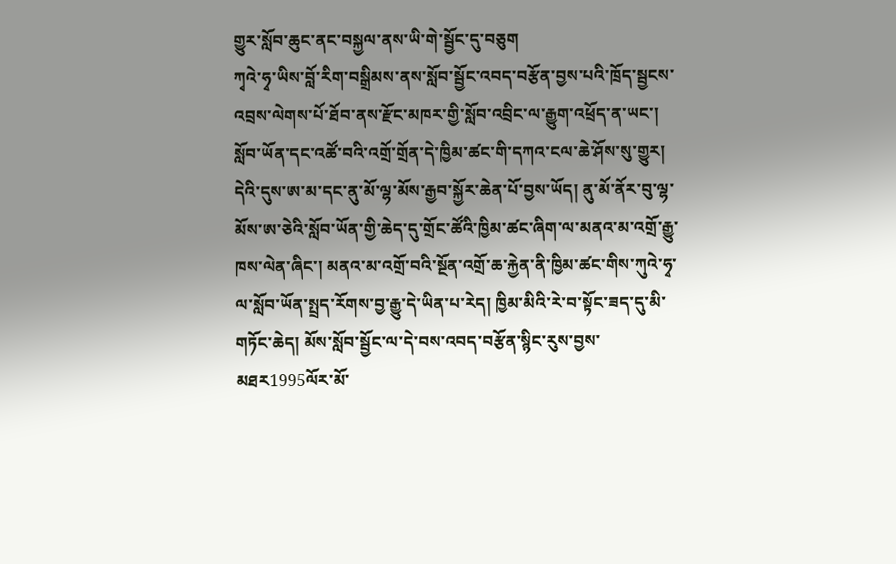གྱུར་སློབ་ཆུང་ནང་བསྐྱལ་ནས་ཡི་གེ་སྦྱོང་དུ་བཅུག
ཀྭའེ་ཧྭ་ཡིས་བློ་རིག་བསྒྲིམས་ནས་སློབ་སྦྱོང་འབད་བརྩོན་བྱས་པའི་ཁྲོད་སྦྱངས་འབྲས་ལེགས་པོ་ཐོབ་ནས་རྫོང་མཁར་གྱི་སློབ་འབྲིང་ལ་རྒྱུག་འཕྲོད་ན་ཡང་། སློབ་ཡོན་དང་འཚོ་བའི་འགྲོ་གྲོན་དེ་ཁྱིམ་ཚང་གི་དཀའ་ངལ་ཆེ་ཤོས་སུ་གྱུར། དེའི་དུས་ཨ་མ་དང་ནུ་མོ་ལྷ་མོས་རྒྱབ་སྐྱོར་ཆེན་པོ་བྱས་ཡོད། ནུ་མོ་ནོར་བུ་ལྷ་མོས་ཨ་ཅེའི་སློབ་ཡོན་གྱི་ཆེད་དུ་གྲོང་ཚོའི་ཁྱིམ་ཚང་ཞིག་ལ་མནའ་མ་འགྲོ་རྒྱུ་ཁས་ལེན་ཞིང་། མནའ་མ་འགྲོ་བའི་སྔོན་འགྲོ་ཆ་རྐྱེན་ནི་ཁྱིམ་ཚང་གིས་ཀུའེ་ཧྭ་ལ་སློབ་ཡོན་སྤྲད་རོགས་བྱ་རྒྱུ་དེ་ཡིན་པ་རེད། ཁྱིམ་མིའི་རེ་བ་སྟོང་ཟད་དུ་མི་གཏོང་ཆེད། མོས་སློབ་སྦྱོང་ལ་དེ་བས་འབད་བརྩོན་སྙིང་རུས་བྱས་མཐར1995ལོར་མོ་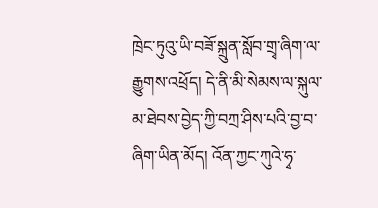ཁྲེང་ཏུའུ་ཡི་བཟོ་སྐྲུན་སློབ་གྲྭ་ཞིག་ལ་རྒྱུགས་འཕྲོད། དེ་ནི་མི་སེམས་ལ་སྐུལ་མ་ཐེབས་བྱེད་ཀྱི་བཀྲ་ཤིས་པའི་བྱ་བ་ཞིག་ཡིན་མོད། འོན་ཀྱང་ཀུའེ་ཧྭ་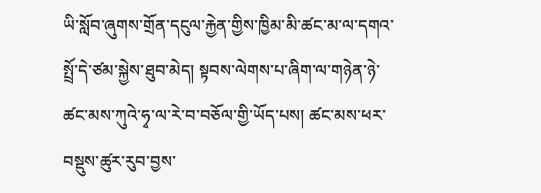ཡི་སློབ་ཞུགས་གྲོན་དངུལ་རྐྱེན་གྱིས་ཁྱིམ་མི་ཚང་མ་ལ་དགའ་སྤྲོ་དེ་ཙམ་སྐྱེས་ཐུབ་མེད། སྟབས་ལེགས་པ་ཞིག་ལ་གཉེན་ཉེ་ཚང་མས་ཀུའེ་ཧྭ་ལ་རེ་བ་བཅོལ་གྱི་ཡོད་པས། ཚང་མས་ཕར་བསྡུས་ཚུར་རུབ་བྱས་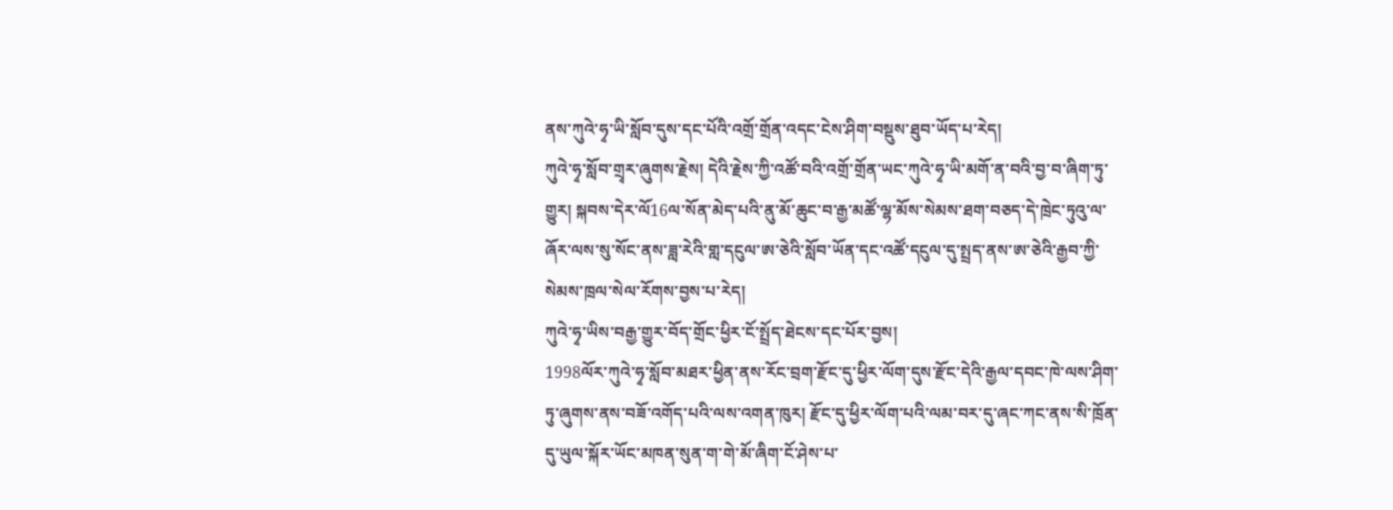ནས་ཀུའེ་ཧྭ་ཡི་སློབ་དུས་དང་པོའི་འགྲོ་གྲོན་འདང་ངེས་ཤིག་བསྡུས་ཐུབ་ཡོད་པ་རེད།
ཀུའེ་ཧྭ་སློབ་གྲྭར་ཞུགས་རྗེས། དེའི་རྗེས་ཀྱི་འཚོ་བའི་འགྲོ་གྲོན་ཡང་ཀུའེ་ཧྭ་ཡི་མགོ་ན་བའི་བྱ་བ་ཞིག་ཏུ་གྱུར། སྐབས་དེར་ལོ16ལ་སོན་མེད་པའི་ནུ་མོ་ཆུང་བ་རྒྱ་མཚོ་ལྷ་མོས་སེམས་ཐག་བཅད་དེ་ཁྲེང་ཏུའུ་ལ་ཞོར་ལས་སུ་སོང་ནས་ཟླ་རེའི་གླ་དངུལ་ཨ་ཅེའི་སློབ་ཡོན་དང་འཚོ་དངུལ་དུ་སྤྲད་ནས་ཨ་ཅེའི་རྒྱབ་ཀྱི་སེམས་ཁྲལ་སེལ་རོགས་བྱས་པ་རེད།
ཀུའེ་ཧྭ་ཡིས་བརྒྱ་གྱུར་བོད་གྲོང་ཕྱིར་ངོ་སྤྲོད་ཐེངས་དང་པོར་བྱས།
1998ལོར་ཀུའེ་ཧྭ་སློབ་མཐར་ཕྱིན་ནས་རོང་བྲག་རྫོང་དུ་ཕྱིར་ལོག་དུས་རྫོང་དེའི་རྒྱལ་དབང་ཁེ་ལས་ཤིག་ཏུ་ཞུགས་ནས་བཟོ་འགོད་པའི་ལས་འགན་ཁུར། རྫོང་དུ་ཕྱིར་ལོག་པའི་ལམ་བར་དུ་ཞང་ཀང་ནས་སི་ཁྲོན་དུ་ཡུལ་སྐོར་ཡོང་མཁན་སུན་ག་གེ་མོ་ཞིག་ངོ་ཤེས་པ་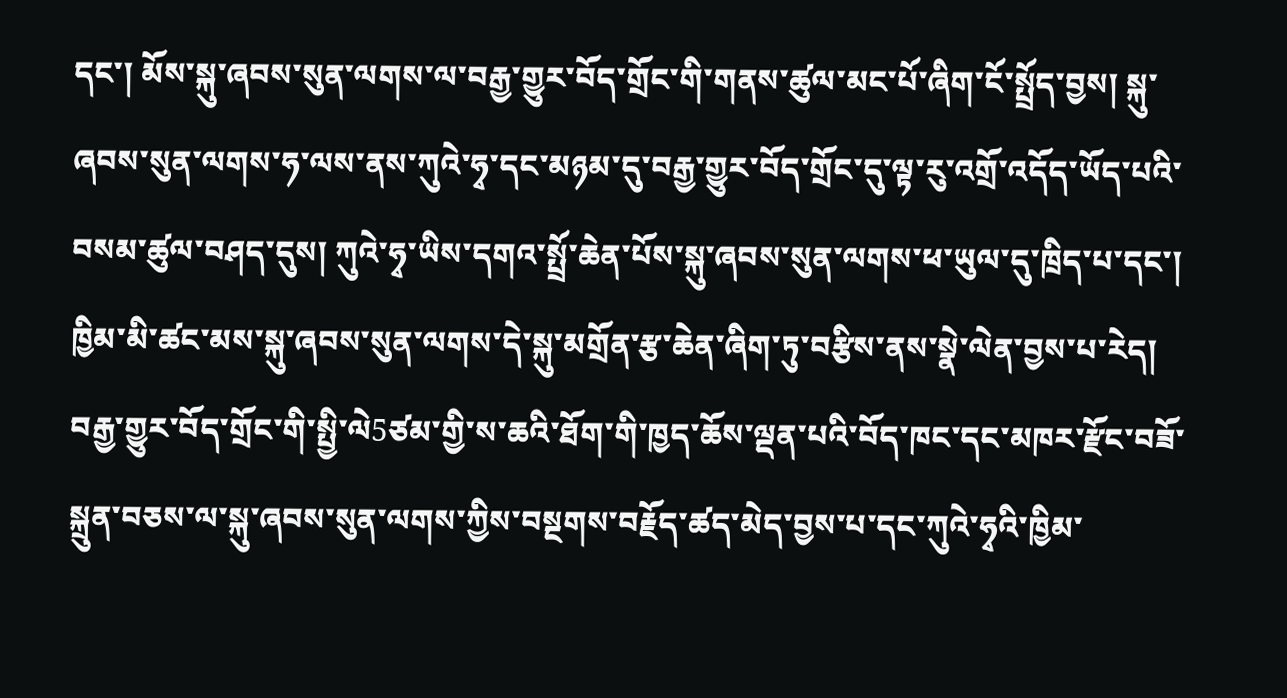དང་། མོས་སྐུ་ཞབས་སུན་ལགས་ལ་བརྒྱ་གྱུར་བོད་གྲོང་གི་གནས་ཚུལ་མང་པོ་ཞིག་ངོ་སྤྲོད་བྱས། སྐུ་ཞབས་སུན་ལགས་ཧ་ལས་ནས་ཀུའེ་ཧྭ་དང་མཉམ་དུ་བརྒྱ་གྱུར་བོད་གྲོང་དུ་ལྟ་རུ་འགྲོ་འདོད་ཡོད་པའི་བསམ་ཚུལ་བཤད་དུས། ཀུའེ་ཧྭ་ཡིས་དགའ་སྤྲོ་ཆེན་པོས་སྐུ་ཞབས་སུན་ལགས་ཕ་ཡུལ་དུ་ཁྲིད་པ་དང་། ཁྱིམ་མི་ཚང་མས་སྐུ་ཞབས་སུན་ལགས་དེ་སྐུ་མགྲོན་རྩ་ཆེན་ཞིག་ཏུ་བརྩིས་ནས་སྣེ་ལེན་བྱས་པ་རེད། བརྒྱ་གྱུར་བོད་གྲོང་གི་སྤྱི་ལེ5ཙམ་གྱི་ས་ཆའི་ཐོག་གི་ཁྱད་ཆོས་ལྡན་པའི་བོད་ཁང་དང་མཁར་རྫོང་བཟོ་སྐྲུན་བཅས་ལ་སྐུ་ཞབས་སུན་ལགས་ཀྱིས་བསྔགས་བརྗོད་ཚད་མེད་བྱས་པ་དང་ཀུའེ་ཧྭའི་ཁྱིམ་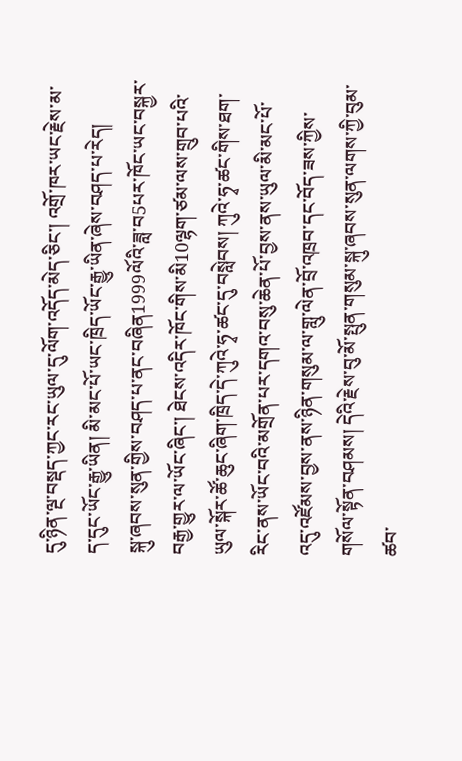དུ་ཉིན་ལྔ་བསྡད་ཀྱང་རང་ཡུལ་དུ་ལོག་འདོད་མེད་ཅིང་། འགྲོ་ཁར་ཡང་རྗེས་མ་ད་དུང་ཡོང་རྒྱུ་ཡིན། མི་མང་པོ་ཡང་ཁྲིད་ཡོང་རྒྱུ་ཡིན་ཞེས་བཤད་པ་རེད།
སྐུ་ཞབས་སུན་གྱིས་བཤད་པ་ནང་བཞིན1999ལོའི་ཟླ་བ5པར་ཁོང་ཡང་བསྐྱར་བརྒྱ་གྱུར་ལ་ཡོང་ཞིང་། ཐེངས་འདིར་ཁོང་གིས་མི10ལྷག་ཙམ་ལས་གྲུབ་པའི་ཡུལ་སྐོར་ཚོ་ཆུང་ཞིག་ཁྲིད་དེ་ཀུའེ་ཧྭ་ཚང་དུ་བསླེབས། ཀུའེ་ཧྭ་ཚང་གིས་ཐག་རིང་ནས་ཡོང་བའི་མགྲོན་པར་དགའ་བསུ་ཆེན་པོ་བྱས་ནས་ཡུལ་མི་མང་པོ་འདུ་འཛོམས་བྱས་ནས་ཉིན་གསུམ་ལ་གླུ་ལེན་བྲོ་འཁྲབ་དང་བོད་ཟས་ཀྱིས་གསོལ་སྟོན་བཤམས། དེའི་རྗེས་བུ་མོ་སྤུན་གསུམ་སྐུ་ཞབས་སུན་ལགས་ཀྱི་བུམ་ཚབ་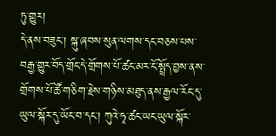ཏུ་གྱུར།
དེ་ནས་བཟུང་། སྐུ་ཞབས་སུན་ལགས་དང་བཅས་པས་བརྒྱ་གྱུར་བོད་གྲོང་དེ་གྲོགས་པོ་ཚང་མར་ངོ་སྤྲོད་བྱས་ནས་གྲོགས་པོ་ཚོ་གཅིག་རྗེས་གཉིས་མཐུད་ནས་རྒྱལ་རོང་དུ་ཡུལ་སྐོར་དུ་ཡོང་བ་དང་། ཀུའེ་ཧྭ་ཚང་ཡང་ཡུལ་སྐོར་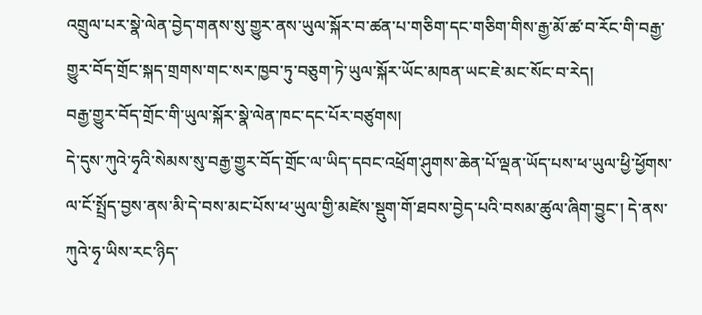འགྲུལ་པར་སྣེ་ལེན་བྱེད་གནས་སུ་གྱུར་ནས་ཡུལ་སྐོར་བ་ཚན་པ་གཅིག་དང་གཅིག་གིས་རྒྱ་མོ་ཚ་བ་རོང་གི་བརྒྱ་གྱུར་བོད་གྲོང་སྐད་གྲགས་གང་སར་ཁྱབ་ཏུ་བཅུག་ཏེ་ཡུལ་སྐོར་ཡོང་མཁན་ཡང་ཇེ་མང་སོང་བ་རེད།
བརྒྱ་གྱུར་བོད་གྲོང་གི་ཡུལ་སྐོར་སྣེ་ལེན་ཁང་དང་པོར་བཙུགས།
དེ་དུས་ཀུའེ་ཧྭའི་སེམས་སུ་བརྒྱ་གྱུར་བོད་གྲོང་ལ་ཡིད་དབང་འཕྲོག་ཤུགས་ཆེན་པོ་ལྡན་ཡོད་པས་ཕ་ཡུལ་ཕྱི་ཕྱོགས་ལ་ངོ་སྤྲོད་བྱས་ནས་མི་དེ་བས་མང་པོས་ཕ་ཡུལ་གྱི་མཛེས་སྡུག་གོ་ཐབས་བྱེད་པའི་བསམ་ཚུལ་ཞིག་བྱུང་། དེ་ནས་ཀུའེ་ཧྭ་ཡིས་རང་ཉིད་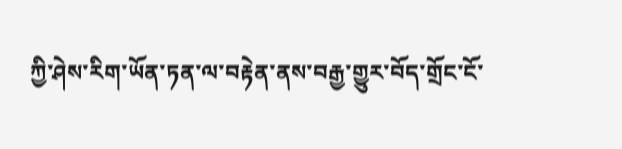ཀྱི་ཤེས་རིག་ཡོན་ཏན་ལ་བརྟེན་ནས་བརྒྱ་གྱུར་བོད་གྲོང་ངོ་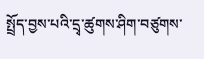སྤྲོད་བྱས་པའི་དྲྭ་ཚུགས་ཤིག་བཙུགས་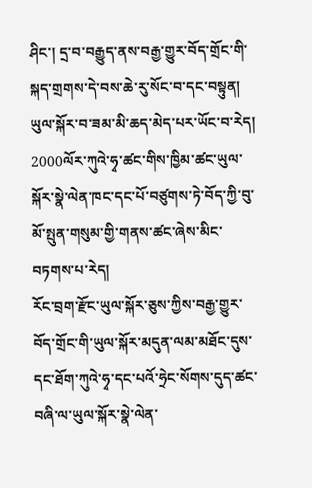ཤིང་། དྲ་བ་བརྒྱུད་ནས་བརྒྱ་གྱུར་བོད་གྲོང་གི་སྐད་གྲགས་དེ་བས་ཆེ་རུ་སོང་བ་དང་བསྟུན། ཡུལ་སྐོར་བ་ཟམ་མི་ཆད་མེད་པར་ཡོང་བ་རེད། 2000ལོར་ཀུའེ་ཧྭ་ཚང་གིས་ཁྱིམ་ཚང་ཡུལ་སྐོར་སྣེ་ལེན་ཁང་དང་པོ་བཙུགས་ཏེ་བོད་ཀྱི་བུ་མོ་སྤུན་གསུམ་གྱི་གནས་ཚང་ཞེས་མིང་བཏགས་པ་རེད།
རོང་བྲག་རྫོང་ཡུལ་སྐོར་ཅུས་ཀྱིས་བརྒྱ་གྱུར་བོད་གྲོང་གི་ཡུལ་སྐོར་མདུན་ལམ་མཐོང་དུས་དང་ཐོག་ཀུའེ་ཧྭ་དང་པའོ་ཧྲེང་སོགས་དུད་ཚང་བཞི་ལ་ཡུལ་སྐོར་སྣེ་ལེན་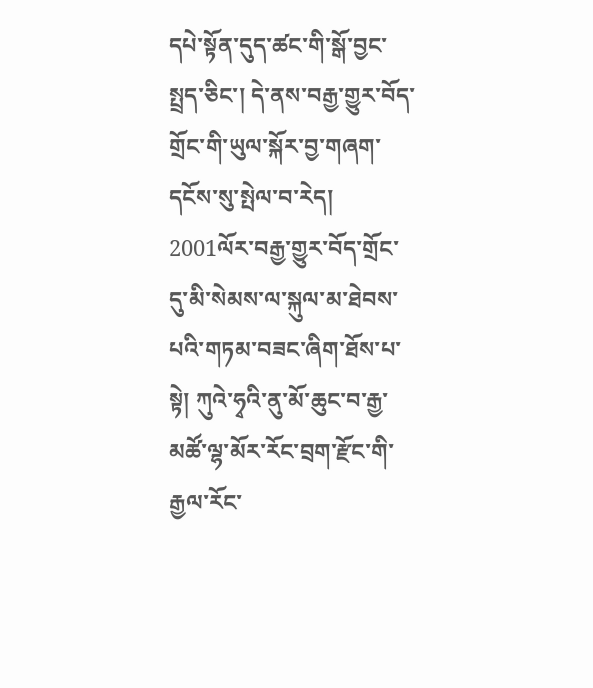དཔེ་སྟོན་དུད་ཚང་གི་སྒོ་བྱང་སྤྲད་ཅིང་། དེ་ནས་བརྒྱ་གྱུར་བོད་གྲོང་གི་ཡུལ་སྐོར་བྱ་གཞག་དངོས་སུ་སྤེལ་བ་རེད།
2001ལོར་བརྒྱ་གྱུར་བོད་གྲོང་དུ་མི་སེམས་ལ་སྐུལ་མ་ཐེབས་པའི་གཏམ་བཟང་ཞིག་ཐོས་པ་སྟེ། ཀུའེ་ཧྭའི་ནུ་མོ་ཆུང་བ་རྒྱ་མཚོ་ལྷ་མོར་རོང་བྲག་རྫོང་གི་རྒྱལ་རོང་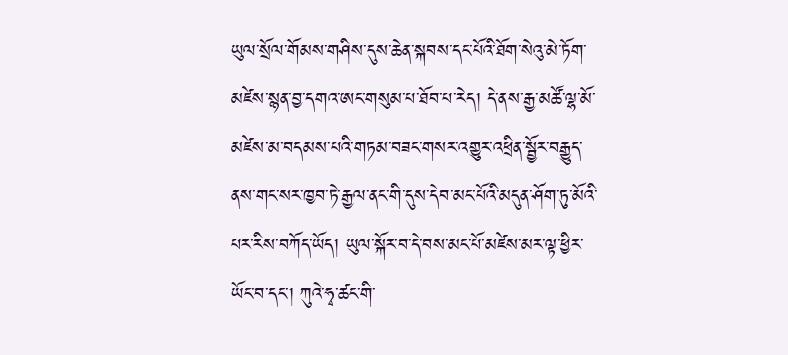ཡུལ་སྲོལ་གོམས་གཤིས་དུས་ཆེན་སྐབས་དང་པོའི་ཐོག་སེའུ་མེ་ཏོག་མཛེས་སྙན་བྱ་དགའ་ཨང་གསུམ་པ་ཐོབ་པ་རེད། དེ་ནས་རྒྱ་མཚོ་ལྷ་མོ་མཛེས་མ་བདམས་པའི་གཏམ་བཟང་གསར་འགྱུར་འཕྲིན་སྦྱོར་བརྒྱུད་ནས་གང་སར་ཁྱབ་ཏེ་རྒྱལ་ནང་གི་དུས་དེབ་མང་པོའི་མདུན་ཤོག་ཏུ་མོའི་པར་རིས་བཀོད་ཡོད། ཡུལ་སྐོར་བ་དེ་བས་མང་པོ་མཛེས་མར་ལྟ་ཕྱིར་ཡོང་བ་དང་། ཀུའེ་ཧྭ་ཚང་གི་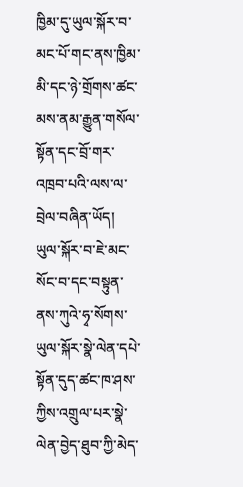ཁྱིམ་དུ་ཡུལ་སྐོར་བ་མང་པོ་གང་ནས་ཁྱིམ་མི་དང་ཉེ་གྲོགས་ཚང་མས་ནམ་རྒྱུན་གསོལ་སྟོན་དང་བྲོ་གར་འཁྲབ་པའི་ལས་ལ་བྲེལ་བཞིན་ཡོད། ཡུལ་སྐོར་བ་ཇེ་མང་སོང་བ་དང་བསྟུན་ནས་ཀུའེ་ཧྭ་སོགས་ཡུལ་སྐོར་སྣེ་ལེན་དཔེ་སྟོན་དུད་ཚང་ཁ་ཤས་ཀྱིས་འགྲུལ་པར་སྣེ་ལེན་བྱེད་ཐུབ་ཀྱི་མེད་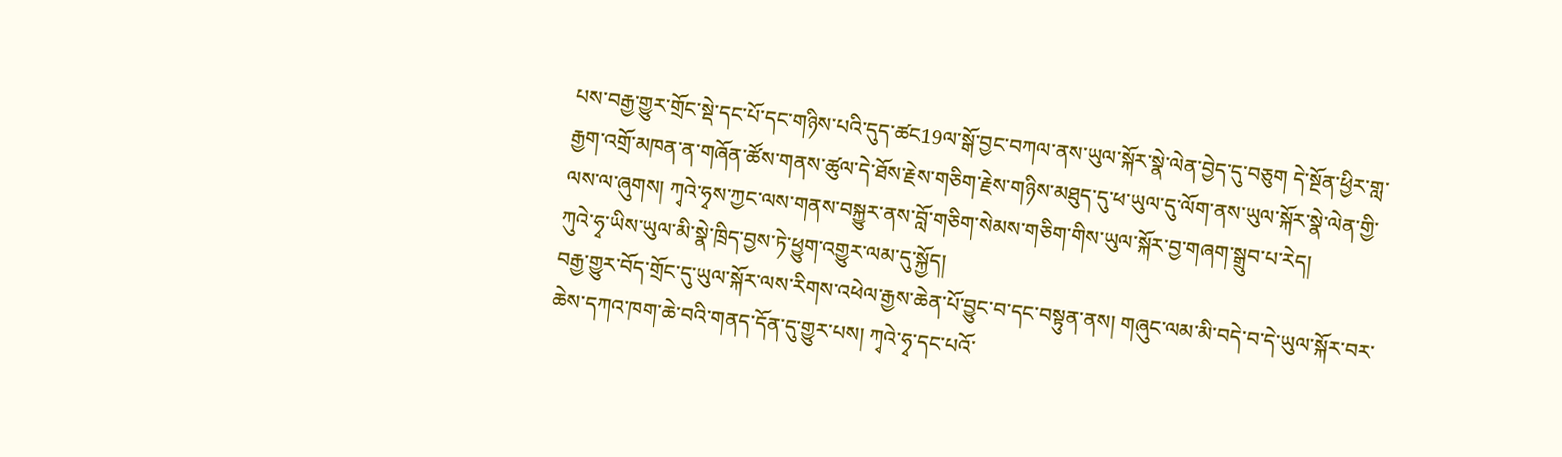པས་བརྒྱ་གྱུར་གྲོང་སྡེ་དང་པོ་དང་གཉིས་པའི་དུད་ཚང19ལ་སྒོ་བྱང་བཀལ་ནས་ཡུལ་སྐོར་སྣེ་ལེན་བྱེད་དུ་བཅུག དེ་སྔོན་ཕྱིར་གླ་རྒྱག་འགྲོ་མཁན་ན་གཞོན་ཚོས་གནས་ཚུལ་དེ་ཐོས་རྗེས་གཅིག་རྗེས་གཉིས་མཐུད་དུ་ཕ་ཡུལ་དུ་ལོག་ནས་ཡུལ་སྐོར་སྣེ་ལེན་གྱི་ལས་ལ་ཞུགས། ཀྭའེ་ཧྭས་ཀྱང་ལས་གནས་བསྐྱུར་ནས་བློ་གཅིག་སེམས་གཅིག་གིས་ཡུལ་སྐོར་བྱ་གཞག་སྒྲུབ་པ་རེད།
ཀུའེ་ཧྭ་ཡིས་ཡུལ་མི་སྣེ་ཁྲིད་བྱས་ཏེ་ཕྱུག་འགྱུར་ལམ་དུ་སྐྱོད།
བརྒྱ་གྱུར་བོད་གྲོང་དུ་ཡུལ་སྐོར་ལས་རིགས་འཕེལ་རྒྱས་ཆེན་པོ་བྱུང་བ་དང་བསྟུན་ནས། གཞུང་ལམ་མི་བདེ་བ་དེ་ཡུལ་སྐོར་བར་ཆེས་དཀའ་ཁག་ཆེ་བའི་གནད་དོན་དུ་གྱུར་པས། ཀྭའེ་ཧྭ་དང་པའོ་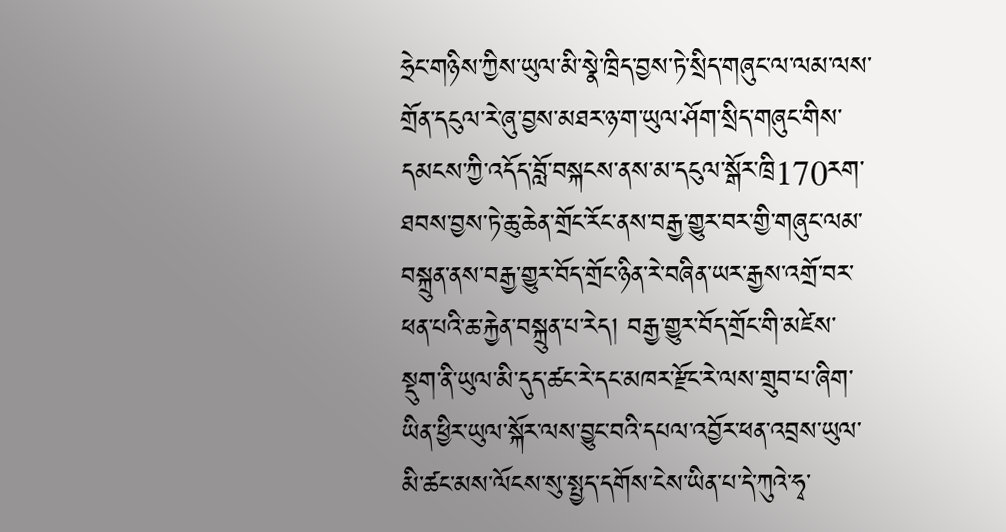ཧྲེང་གཉིས་ཀྱིས་ཡུལ་མི་སྣེ་ཁྲིད་བྱས་ཏེ་སྲིད་གཞུང་ལ་ལམ་ལས་གྲོན་དངུལ་རེ་ཞུ་བྱས་མཐར་ཉ་ག་ཡུལ་ཤོག་སྲིད་གཞུང་གིས་དམངས་ཀྱི་འདོད་བློ་བསྐངས་ནས་མ་དངུལ་སྒོར་ཁྲི170རག་ཐབས་བྱས་ཏེ་ཆུ་ཆེན་གྲོང་རོང་ནས་བརྒྱ་གྱུར་བར་གྱི་གཞུང་ལམ་བསྐྲུན་ནས་བརྒྱ་གྱུར་བོད་གྲོང་ཉིན་རེ་བཞིན་ཡར་རྒྱས་འགྲོ་བར་ཕན་པའི་ཆ་རྐྱེན་བསྐྲུན་པ་རེད། བརྒྱ་གྱུར་བོད་གྲོང་གི་མཛེས་སྡུག་ནི་ཡུལ་མི་དུད་ཚང་རེ་དང་མཁར་རྫོང་རེ་ལས་གྲུབ་པ་ཞིག་ཡིན་ཕྱིར་ཡུལ་སྐོར་ལས་བྱུང་བའི་དཔལ་འབྱོར་ཕན་འབྲས་ཡུལ་མི་ཚང་མས་ལོངས་སུ་སྤྱད་དགོས་ངེས་ཡིན་པ་དེ་ཀུའེ་ཧྭ་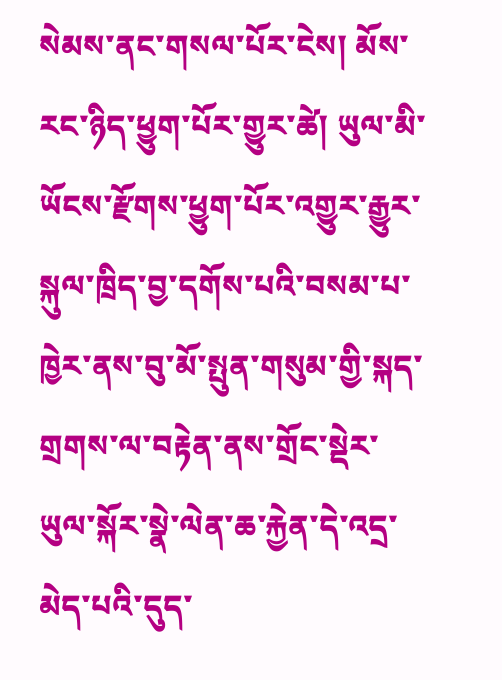སེམས་ནང་གསལ་པོར་ངེས། མོས་རང་ཉིད་ཕྱུག་པོར་གྱུར་ཚེ། ཡུལ་མི་ཡོངས་རྫོགས་ཕྱུག་པོར་འགྱུར་རྒྱུར་སྐུལ་ཁྲིད་བྱ་དགོས་པའི་བསམ་པ་ཁྱེར་ནས་བུ་མོ་སྤུན་གསུམ་གྱི་སྐད་གྲགས་ལ་བརྟེན་ནས་གྲོང་སྡེར་ཡུལ་སྐོར་སྣེ་ལེན་ཆ་རྐྱེན་དེ་འདྲ་མེད་པའི་དུད་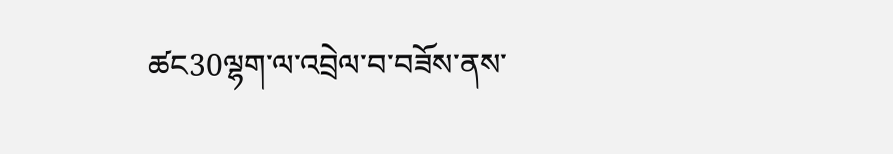ཚང30ལྷག་ལ་འབྲེལ་བ་བཟོས་ནས་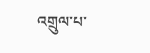འགྲུལ་པ་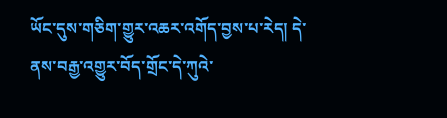ཡོང་དུས་གཅིག་གྱུར་འཆར་འགོད་བྱས་པ་རེད། དེ་ནས་བརྒྱ་འགྱུར་བོད་གྲོང་དེ་ཀུའེ་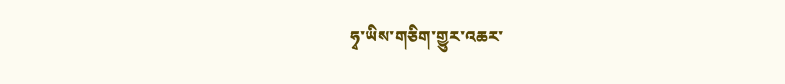ཧྭ་ཡིས་གཅིག་གྱུར་འཆར་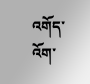འགོད་འོག་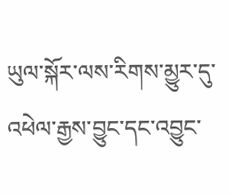ཡུལ་སྐོར་ལས་རིགས་མྱུར་དུ་འཕེལ་རྒྱས་བྱུང་དང་འབྱུང་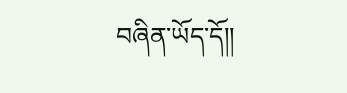བཞིན་ཡོད་དོ།།